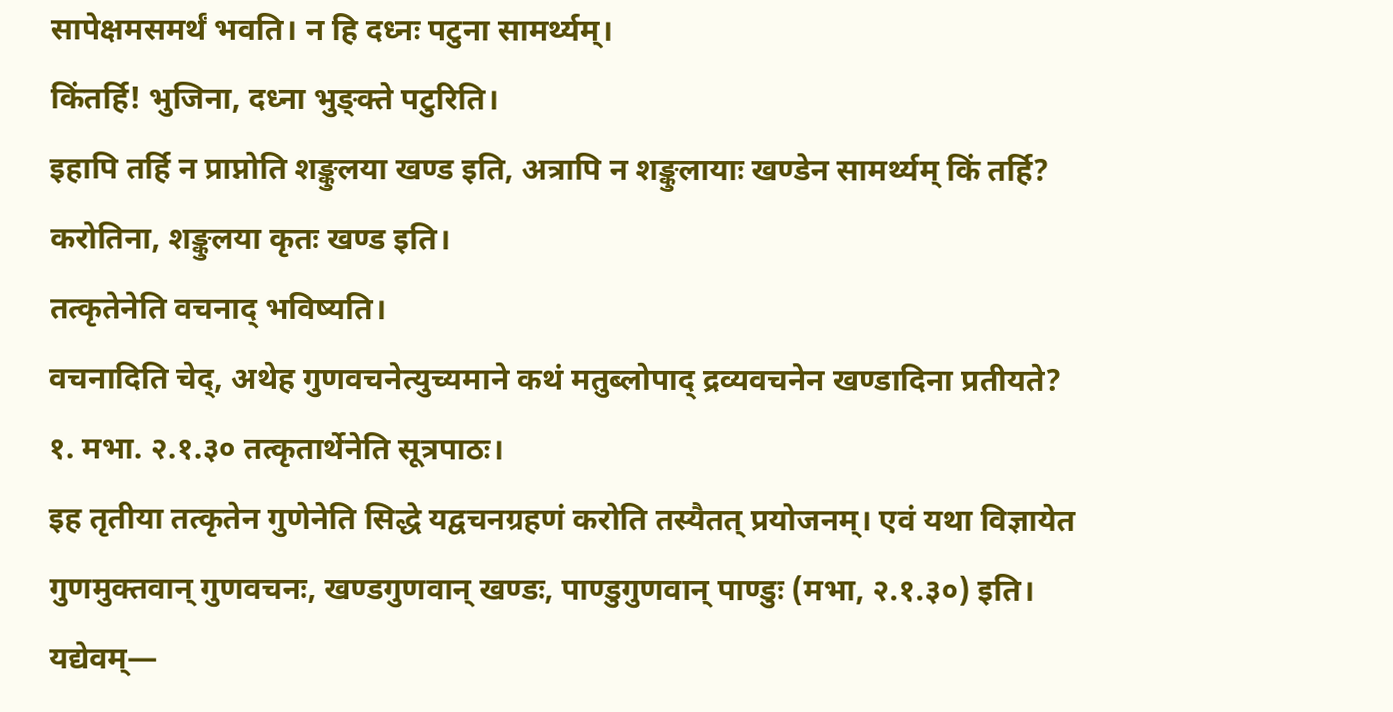सापेक्षमसमर्थं भवति। न हि दध्नः पटुना सामर्थ्यम्।
किंतर्हि! भुजिना, दध्ना भुङ्क्ते पटुरिति।
इहापि तर्हि न प्राप्नोति शङ्कुलया खण्ड इति, अत्रापि न शङ्कुलायाः खण्डेन सामर्थ्यम् किं तर्हि? करोतिना, शङ्कुलया कृतः खण्ड इति।
तत्कृतेनेति वचनाद् भविष्यति।
वचनादिति चेद्, अथेह गुणवचनेत्युच्यमाने कथं मतुब्लोपाद् द्रव्यवचनेन खण्डादिना प्रतीयते?
१. मभा. २.१.३० तत्कृतार्थेनेति सूत्रपाठः।
इह तृतीया तत्कृतेन गुणेनेति सिद्धे यद्वचनग्रहणं करोति तस्यैतत् प्रयोजनम्। एवं यथा विज्ञायेत गुणमुक्तवान् गुणवचनः, खण्डगुणवान् खण्डः, पाण्डुगुणवान् पाण्डुः (मभा, २.१.३०) इति।
यद्येवम्—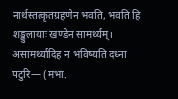नार्थस्तत्कृतग्रहणेन भवति, भवति हि शङ्कुलायाः खण्डेन सामर्थ्यम्। असामर्थ्यादिह न भविष्यति दध्ना पटुरि— (मभा.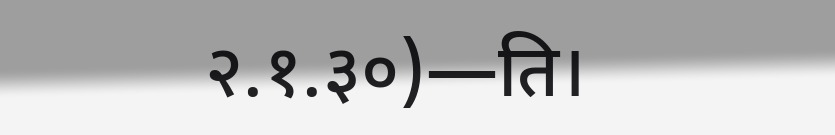२.१.३०)—ति।